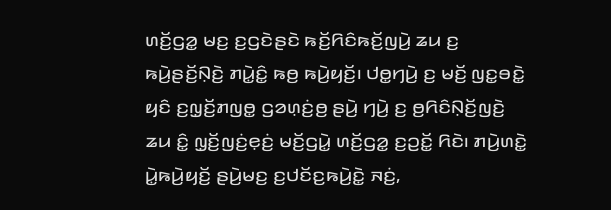ꤛꤢꤩ꤬ꤞꤤ꤭ ꤗꤢ꤬ ꤢ꤬ꤞꤢꤧꤔꤢꤧ ꤒꤢꤩ꤬ꤖꤢꤨꤒꤢꤩ꤬ꤜꤣꤧ꤬ ꤘꤣ ꤢ꤬ ꤒꤣꤧ꤬ꤔꤢꤩ꤬ꤡ꤫ꤢꤧ꤬ ꤊꤣꤧ꤭ꤢꤨ꤭ ꤒꤥ꤬ ꤒꤣꤧ꤬ꤟꤢꤩ꤬꤯ ꤓꤥ꤭ꤚꤣꤧ꤬ ꤢ꤬ ꤗꤢꤩ꤬ ꤜꤢ꤭ꤋꤢꤧ꤭ ꤟꤢꤨ ꤢ꤬ꤜ꤫ꤢꤩ꤬ꤊꤜꤥ꤭ ꤞꤤꤛ꤫ꤢꤦ꤬ꤥ꤬ ꤔꤣꤧ꤬ ꤚꤣꤧ꤬ ꤢ꤬ ꤥ꤬ꤖꤢꤨꤡ꤫ꤢꤩ꤬ꤜꤢꤧ꤬ ꤘꤣ ꤢꤨ꤭ ꤜ꤫ꤢꤩ꤬ꤜꤢꤦ꤬ꤕ꤫ꤢꤦ꤬ ꤗꤢꤩ꤬ꤞꤣꤧ꤭ ꤛꤢꤩ꤬ꤞꤤ꤭ ꤢ꤬ꤑꤢꤩ꤭ ꤖꤢꤧ꤯ ꤊꤣꤧ꤬ꤛꤢꤧ꤭ ꤣꤧ꤭ꤒꤣꤧ꤬ꤟꤢꤩ꤬ ꤔꤣꤧ꤬ꤗꤢ꤬ ꤢ꤬ꤓꤢꤩꤢ꤬ꤒꤣꤧ꤬ꤢꤧ꤭ ꤏꤢꤦ꤬,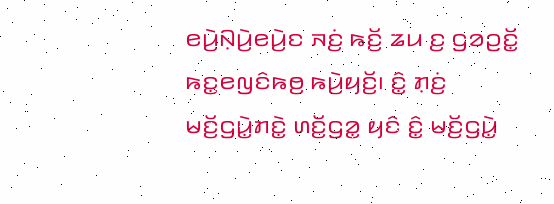ꤕꤣꤧ꤬ꤡ꤫ꤣꤧ꤬ꤕꤣꤧ꤬ꤢ ꤏꤢꤦ꤬ ꤒꤢꤩ꤬ ꤘꤣ ꤢ꤬ ꤞꤤꤑꤢꤩ꤭ ꤒꤢ꤭ꤕꤜꤢꤨꤒꤥ꤬ ꤒꤣꤧ꤬ꤟꤢꤩ꤬꤯ ꤢꤨ꤭ ꤊ꤫ꤢꤦ꤬ ꤗꤢꤩ꤬ꤞꤣꤧ꤭ꤊꤢꤧ꤭ ꤛꤢꤩ꤬ꤞꤤ꤭ ꤟꤢꤨ ꤢꤨ꤭ ꤗꤢꤩ꤬ꤞꤣꤧ꤭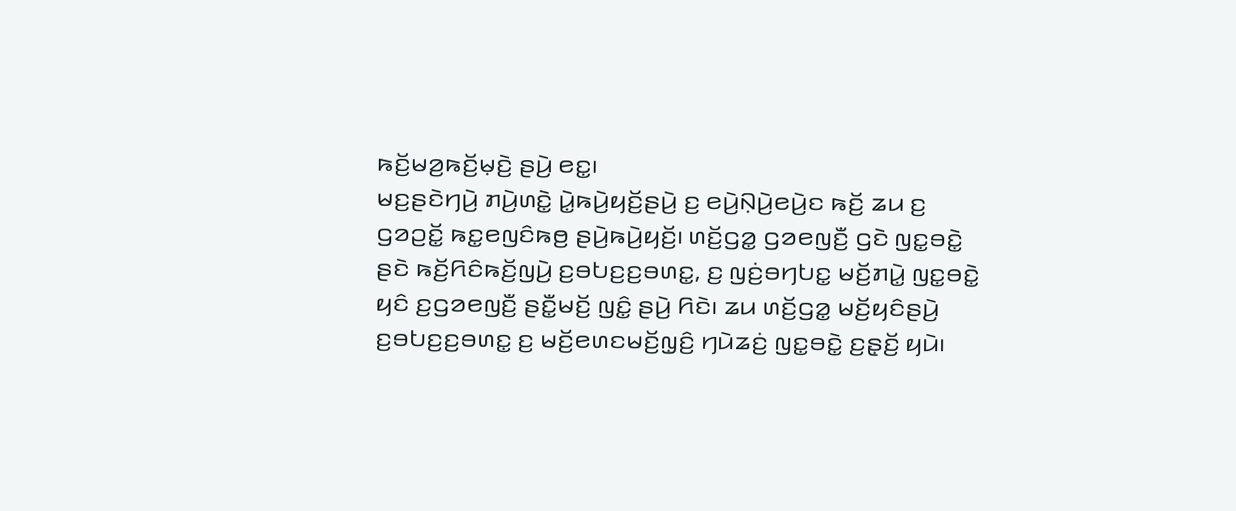ꤒꤢꤩ꤬ꤗꤤ꤬ꤒꤢꤩ꤬ꤗ꤫ꤢꤧ꤬ ꤔꤣꤧ꤬ ꤕꤢ꤭꤯
ꤗꤢ꤬ꤔꤢꤧꤚꤣꤧ꤬ ꤊꤣꤧ꤬ꤛꤢꤧ꤭ ꤣꤧ꤭ꤒꤣꤧ꤬ꤟꤢꤩ꤬ꤔꤣꤧ꤬ ꤢ꤬ ꤕꤣꤧ꤬ꤡ꤫ꤣꤧ꤬ꤕꤣꤧ꤬ꤢ ꤒꤢꤩ꤬ ꤘꤣ ꤢ꤬ ꤞꤤꤑꤢꤩ꤭ ꤒꤢ꤭ꤕꤜꤢꤨꤒꤥ꤬ ꤔꤣꤧ꤬ꤒꤣꤧ꤬ꤟꤢꤩ꤬꤯ ꤛꤢꤩ꤬ꤞꤤ꤭ ꤞꤤꤕꤜꤢꤪ꤬ ꤞꤢꤧ ꤜꤢ꤭ꤋꤢꤧ꤭ ꤔꤢꤧ ꤒꤢꤩ꤬ꤖꤢꤨꤒꤢꤩ꤬ꤜꤣꤧ꤬ ꤢ꤬ꤋꤝꤢ꤬ꤢ꤬ꤋꤛꤢ꤭, ꤢ꤬ ꤜꤢꤦ꤬ꤋꤚꤝꤢ꤭ ꤗꤢꤩ꤬ꤊꤣꤧ꤭ ꤜꤢ꤭ꤋꤢꤧ꤭ ꤟꤢꤨ ꤢ꤬ꤞꤤꤕꤜꤢꤪ꤬ ꤔꤢꤪ꤭ꤗꤢꤩ꤬ ꤜꤢꤨ꤭ ꤔꤣꤧ꤬ ꤖꤢꤧ꤯ ꤘꤣ ꤛꤢꤩ꤬ꤞꤤ꤭ ꤗꤢꤩ꤬ꤟꤢꤨꤔꤣꤧ꤬ ꤢ꤬ꤋꤝꤢ꤬ꤢ꤬ꤋꤛꤢ꤭ ꤢ꤬ ꤗꤢꤩ꤬ꤕꤛꤢꤗꤢꤩ꤬ꤜ꤫ꤢꤨ꤬ ꤚꤣꤧꤘꤢꤦ꤬ ꤜꤢ꤭ꤋꤢꤧ꤭ ꤢ꤬ꤔ꤫ꤢꤩ꤬ ꤟꤣꤧ꤯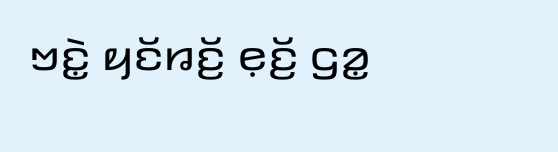ꤠꤢꤧ꤭ ꤟꤢꤩꤙꤢꤩ꤬ ꤕ꤫ꤢꤩ꤬ ꤞꤤ꤭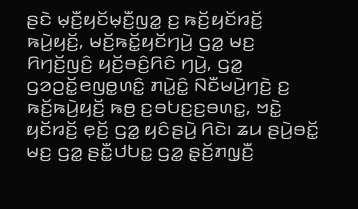ꤔꤢꤧ ꤗ꤫ꤢꤪ꤬ꤟꤢꤩꤗ꤫ꤢꤪ꤬ꤜꤤ꤭ ꤢ꤬ ꤒꤢꤩ꤬ꤟꤢꤩꤙꤢꤩ꤬ ꤒꤣꤧ꤬ꤟꤢꤩ꤬, ꤗꤢꤩ꤬ꤒꤢꤩ꤭ꤟꤢꤩꤚꤣꤧ꤬ ꤞꤤ꤭ ꤗꤢ꤬ ꤖꤚꤢꤩ꤬ꤜꤢꤨ꤬ ꤟꤢꤩ꤬ꤋꤢꤨ꤬ꤖꤢꤨ ꤚꤣꤧ꤬, ꤞꤤ꤭ ꤞꤤꤑꤢꤩ꤭ꤕꤜꤥ꤭ꤛꤢꤨ꤭ ꤊꤣꤧ꤭ꤢꤨ꤭ ꤡꤢꤪꤗꤣꤧ꤬ꤚꤢꤧ꤬ ꤢ꤬ ꤒꤢꤩ꤬ꤒꤣꤧ꤬ꤟꤢꤩ꤬ ꤒꤥ꤬ ꤢ꤬ꤋꤝꤢ꤬ꤢ꤬ꤋꤛꤢ꤭, ꤠꤢꤧ꤭ ꤟꤢꤩꤙꤢꤩ꤬ ꤕ꤫ꤢꤩ꤬ ꤞꤤ꤭ ꤟꤢꤨꤔꤣꤧ꤬ ꤖꤢꤧ꤯ ꤘꤣ ꤔꤣꤧ꤬ꤋꤢꤩ꤭ ꤗꤢ꤬ ꤞꤤ꤭ ꤔꤢꤪ꤭ꤓꤝꤢ꤭ ꤞꤤ꤭ ꤔ꤫ꤢꤩ꤬ꤊꤜ꤫ꤢꤪ꤬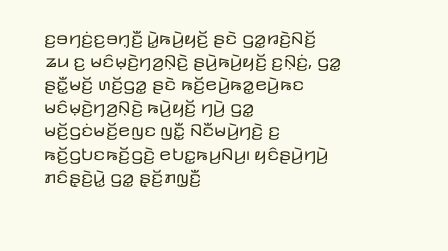ꤢ꤬ꤋꤚꤢꤦ꤬ꤢ꤬ꤋꤚ꤫ꤢꤪ꤬ ꤣꤧ꤭ꤒꤣꤧ꤬ꤟꤢꤩ꤬ ꤔꤢꤧ ꤞꤤ꤭ꤙꤢꤧ꤬ꤡꤢꤩ꤬ ꤘꤣ ꤢ꤬ ꤗꤢꤨꤗ꤫ꤢꤧ꤬ꤚꤤ꤬ꤡ꤫ꤢꤧ꤬ ꤔꤣꤧ꤬ꤒꤣꤧ꤬ꤟꤢꤩ꤬ ꤢ꤬ꤡ꤫ꤢꤦ꤬, ꤞꤤ꤭ ꤔꤢꤪ꤭ꤗꤢꤩ꤬ ꤛꤢꤩ꤬ꤞꤤ꤭ ꤔꤢꤧ ꤒꤢꤩ꤬ꤕꤣꤧ꤬ꤒꤤ꤭ꤕꤣꤧ꤬ꤒꤢ ꤗꤢꤨꤗ꤫ꤢꤧ꤬ꤚꤤ꤬ꤡ꤫ꤢꤧ꤬ ꤒꤣꤧ꤬ꤟꤢꤩ꤬ ꤚꤣꤧ꤬ ꤞꤤ꤭ ꤗꤢꤩ꤬ꤞꤢꤦꤗꤢꤩ꤬ꤕꤜꤢ ꤜꤢꤪ꤭ ꤡꤢꤪꤗꤣꤧ꤬ꤚꤢꤧ꤬ ꤢ꤬ ꤒꤢꤩ꤬ꤞꤝꤢꤒꤢꤩ꤬ꤞꤢꤧ꤬ ꤕꤝꤢ꤭ꤒꤣ꤬ꤡꤣ꤬꤯ ꤟꤢꤨꤔꤣꤧ꤬ꤚꤣꤧ꤬ ꤊꤢꤨꤔ꤫ꤢꤧ꤬ꤣꤧ꤭ ꤞꤤ꤭ ꤔ꤫ꤢꤩ꤬ꤊꤜ꤫ꤢꤪ꤬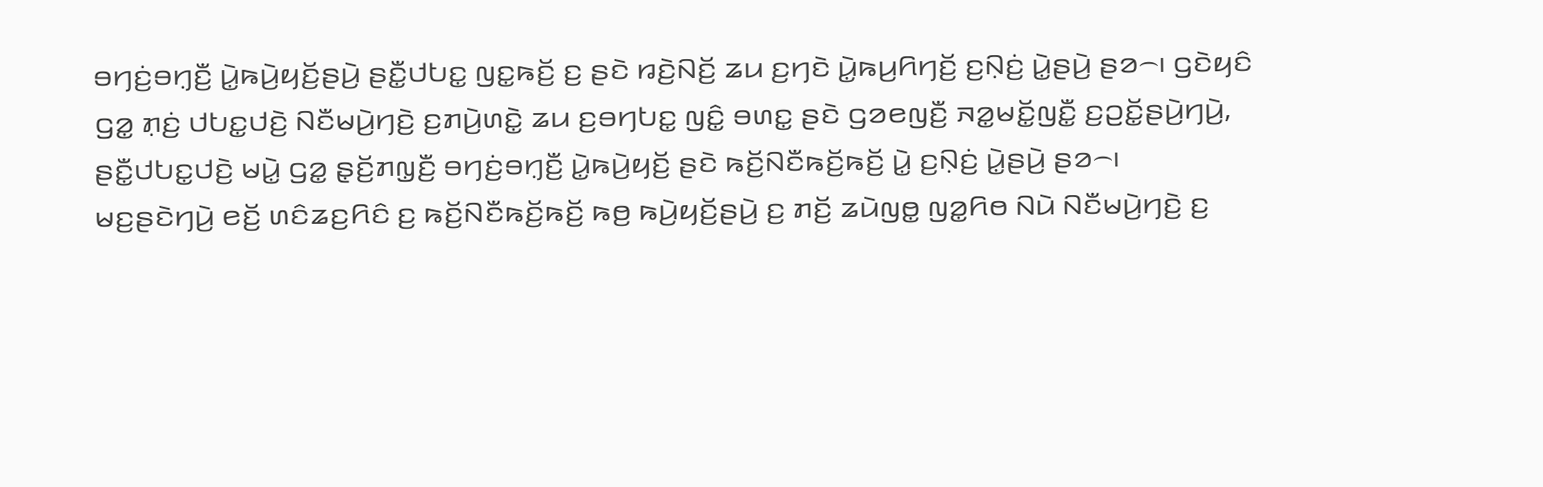ꤋꤚꤢꤦ꤬ꤋꤚ꤫ꤢꤪ꤬ ꤣꤧ꤭ꤒꤣꤧ꤬ꤟꤢꤩ꤬ꤔꤣꤧ꤬ ꤔꤢꤪ꤭ꤓꤝꤢ꤭ ꤜꤢ꤭ꤒꤢꤩ꤬ ꤢ꤬ ꤔꤢꤧ ꤙꤢꤧ꤬ꤡꤢꤩ꤬ ꤘꤣ ꤢ꤬ꤚꤢꤧ ꤣꤧ꤭ꤒꤣ꤬ꤖꤚꤢꤩ꤬ ꤢ꤬ꤡ꤫ꤢꤦ꤬ ꤣꤧ꤭ꤔꤣꤧ꤬ ꤔꤤ꤮꤯ ꤞꤢꤧꤟꤢꤨ ꤞꤤ꤭ ꤊ꤫ꤢꤦ꤬ ꤓꤝꤢ꤭ꤓꤢꤧ꤬ ꤡꤢꤪꤗꤣꤧ꤬ꤚꤢꤧ꤬ ꤢ꤬ꤊꤣꤧ꤬ꤛꤢꤧ꤭ ꤘꤣ ꤢ꤬ꤋꤚꤝꤢ꤭ ꤜꤢꤨ꤭ ꤋꤛꤢ꤭ ꤔꤢꤧ ꤞꤤꤕꤜꤢꤪ꤬ ꤏꤤ꤭ꤗꤢꤩ꤭ꤜꤢꤪ꤭ ꤢ꤬ꤑꤢꤩ꤭ꤔꤣꤧ꤬ꤚꤣꤧ꤬, ꤔꤢꤪ꤭ꤓꤝꤢ꤭ꤓꤢꤧ꤬ ꤗꤣꤧ꤭ ꤞꤤ꤭ ꤔ꤫ꤢꤩ꤬ꤊꤜ꤫ꤢꤪ꤬ ꤋꤚꤢꤦ꤬ꤋꤚ꤫ꤢꤪ꤬ ꤣꤧ꤭ꤒꤣꤧ꤬ꤟꤢꤩ꤬ ꤔꤢꤧ ꤒꤢꤩ꤬ꤡꤢꤪꤒꤢꤩ꤬ꤒꤢꤩ꤬ ꤣꤧ꤭ ꤢ꤬ꤡ꤫ꤢꤦ꤬ ꤣꤧ꤭ꤔꤣꤧ꤬ ꤔꤤ꤮꤯
ꤗꤢ꤬ꤔꤢꤧꤚꤣꤧ꤬ ꤕꤢꤩ꤬ ꤛꤢꤨꤘꤢ꤬ꤖꤢꤨ ꤢ꤬ ꤒꤢꤩ꤬ꤡꤢꤪꤒꤢꤩ꤬ꤒꤢꤩ꤬ ꤒꤥ꤬ ꤒꤣꤧ꤬ꤟꤢꤩ꤬ꤔꤣꤧ꤬ ꤢ꤬ ꤊꤢꤩ꤬ ꤘꤣꤧꤜꤥ꤭ ꤜꤤ꤭ꤖꤥ ꤡꤣꤧ ꤡꤢꤪꤗꤣꤧ꤬ꤚꤢꤧ꤬ ꤢ꤬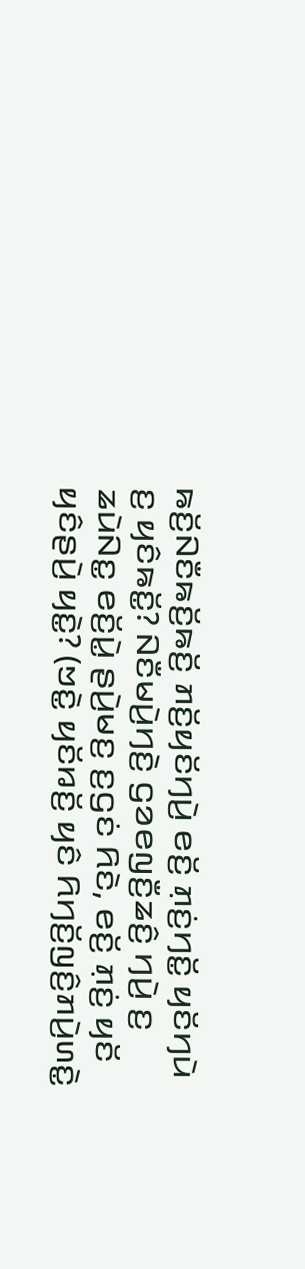ꤒꤢꤩ꤬ꤡꤢꤪꤒꤢꤩ꤬ꤒꤢꤩ꤬ ꤊꤢꤩ꤬ꤟꤢꤩꤚꤣꤧ꤬ ꤕꤢꤩ꤬ ꤊ꤫ꤢꤦ꤬ꤚꤢꤩ꤭ ꤟꤢꤩꤚꤣꤧ ꤢ꤬ ꤟꤢꤨꤒꤢꤩ꤭? ꤡꤢꤪꤗꤣꤧ꤬ꤚꤢꤧ꤬ ꤞꤤꤕꤜꤢꤪ꤬ꤘꤢꤨ꤬ ꤚꤣꤧ꤬ ꤢ꤬ ꤘꤣꤧꤡꤢ꤭ ꤕꤢꤩ꤬ꤣꤧ꤭ ꤔꤣꤧ꤬ꤗꤢ꤬ ꤢ꤬ꤞꤢꤦ ꤖꤢꤧ, ꤕꤢꤩ꤬ ꤊ꤫ꤢꤦ꤬ ꤟꤢꤩ ꤟꤢꤨꤔꤣꤧ꤬ ꤟꤢꤧ꤭? (ꤠꤢꤧ꤭ ꤟꤢꤩꤙꤢꤩ꤬ ꤟꤢꤨ ꤖꤚꤢꤩ꤬ꤜꤢꤨ꤬ꤊꤣꤧ꤬ꤛꤢꤧ꤭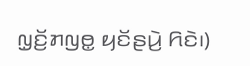ꤜ꤫ꤢꤩ꤬ꤊꤜꤥ꤭ ꤟꤢꤩꤔꤣꤧ꤬ ꤖꤢꤧ꤯)